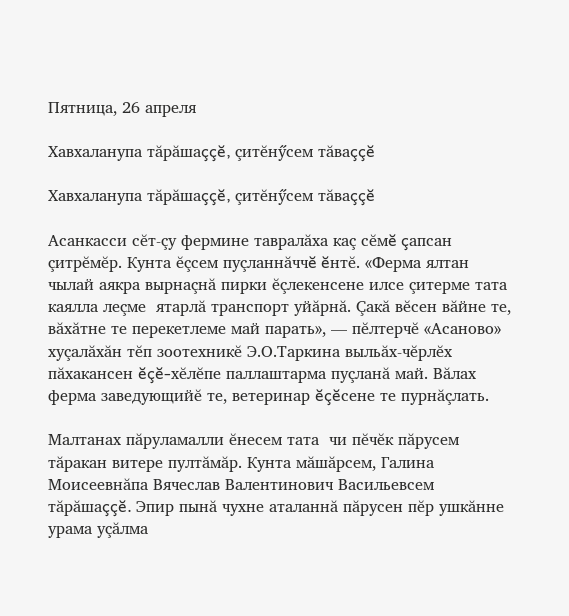Пятница, 26 апреля

Хавхаланупа тăрăшаççĕ, çитĕнӳсем тăваççĕ

Хавхаланупа тăрăшаççĕ, çитĕнӳсем тăваççĕ

Асанкасси сĕт-çу фермине тавралăха каç сĕмĕ çапсан çитрĕмĕр. Кунта ĕçсем пуçланнăччĕ ĕнтĕ. «Ферма ялтан чылай аякра вырнаçнă пирки ĕçлекенсене илсе çитерме тата каялла леçме  ятарлă транспорт уйăрнă. Çакă вĕсен вăйне те, вăхăтне те перекетлеме май парать», — пĕлтерчĕ «Асаново» хуçалăхăн тĕп зоотехникĕ Э.О.Таркина выльăх-чĕрлĕх пăхакансен ĕçĕ-хĕлĕпе паллаштарма пуçланă май. Вăлах ферма заведующийĕ те, ветеринар ĕçĕсене те пурнăçлать.

Малтанах пăруламалли ĕнесем тата  чи пĕчĕк пăрусем тăракан витере пултăмăр. Кунта мăшăрсем, Галина Моисеевнăпа Вячеслав Валентинович Васильевсем тăрăшаççĕ. Эпир пынă чухне аталаннă пăрусен пĕр ушкăнне урама уçăлма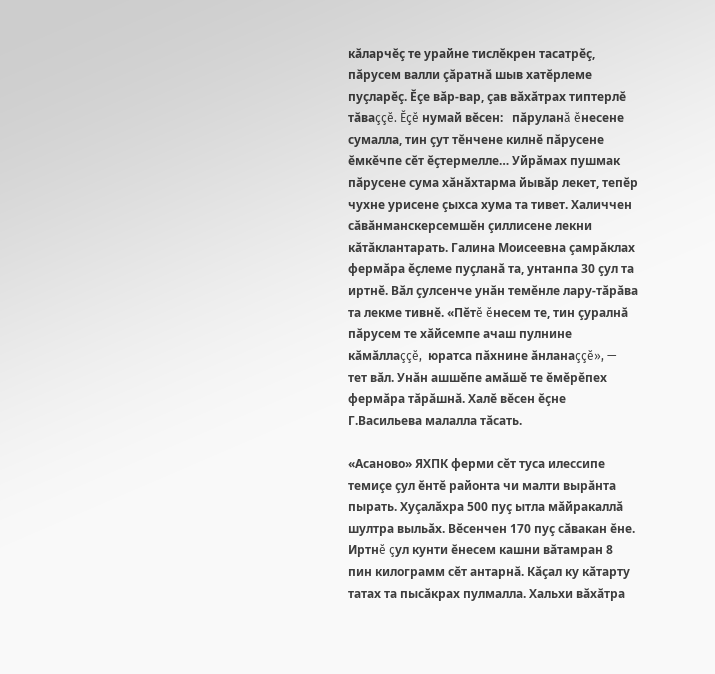кăларчĕç те урайне тислĕкрен тасатрĕç, пăрусем валли çăратнă шыв хатĕрлеме пуçларĕç. Ĕçе вăр-вар, çав вăхăтрах типтерлĕ тăваççĕ. Ĕçĕ нумай вĕсен:   пăруланă ĕнесене сумалла, тин çут тĕнчене килнĕ пăрусене ĕмкĕчпе сĕт ĕçтермелле… Уйрăмах пушмак пăрусене сума хăнăхтарма йывăр лекет, тепĕр чухне урисене çыхса хума та тивет. Халиччен сăвăнманскерсемшĕн çиллисене лекни кăтăклантарать. Галина Моисеевна çамрăклах фермăра ĕçлеме пуçланă та, унтанпа 30 çул та иртнĕ. Вăл çулсенче унăн темĕнле лару-тăрăва та лекме тивнĕ. «Пĕтĕ ĕнесем те, тин çуралнă пăрусем те хăйсемпе ачаш пулнине кăмăллаççĕ,  юратса пăхнине ăнланаççĕ», — тет вăл. Унăн ашшĕпе амăшĕ те ĕмĕрĕпех фермăра тăрăшнă. Халĕ вĕсен ĕçне Г.Васильева малалла тăсать.

«Асаново» ЯХПК ферми сĕт туса илессипе темиçе çул ĕнтĕ районта чи малти вырăнта пырать. Хуçалăхра 500 пуç ытла мăйракаллă шултра выльăх. Вĕсенчен 170 пуç сăвакан ĕне. Иртнĕ çул кунти ĕнесем кашни вăтамран 8 пин килограмм сĕт антарнă. Кăçал ку кăтарту татах та пысăкрах пулмалла. Хальхи вăхăтра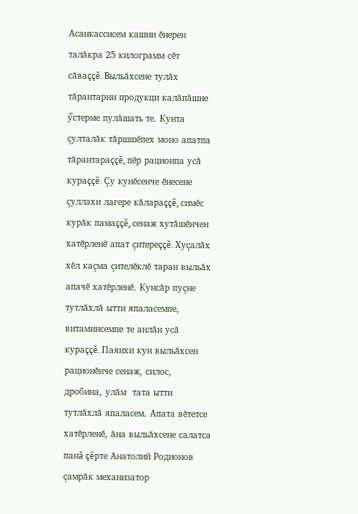Асанкассисем кашни ĕнерен талăкра 25 килограмм сĕт сăваççĕ. Выльăхсене тулăх тăрантарни продукци калăпăшне ӳстерме пулăшать те. Кунта çулталăк тăршшĕпех моно апатпа тăрантараççĕ, пĕр рационпа усă кураççĕ. Çу кунĕсенче ĕнесене çуллахи лагере кăлараççĕ, симĕс курăк памаççĕ, сенаж хутăшĕнчен хатĕрленĕ апат çитереççĕ. Хуçалăх хĕл каçма çителĕклĕ таран выльăх апачĕ хатĕрленĕ. Кунсăр пуçне тутлăхлă ытти япаласемпе, витаминсемпе те анлăн усă кураççĕ. Паянхи кун выльăхсен рационĕнче сенаж, силос, дробина, улăм  тата ытти тутлăхлă япаласем. Апата вĕтетсе хатĕрленĕ, ăна выльăхсене салатса панă çĕрте Анатолий Родионов çамрăк механизатор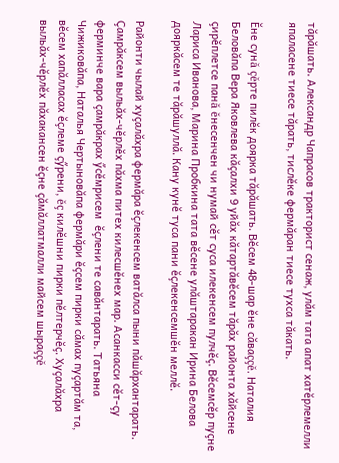тăрăшать. Александр Чапрасов тракторист сенаж, улăм тата апат хатĕрлемелли япаласене тиесе тăрать, тислĕке фермăран тиесе тухса тăкать.

Ĕне сунă çĕрте пилĕк доярка тăрăшать. Вĕсем 48-шар ĕне сăваççĕ. Наталия Беловăпа Вера Яковлева кăçалхи 9 уйăх кăтартăвĕсем тăрăх районта хăйсене çирĕплетсе панă ĕнесенчен чи нумай сĕт суса илекенсем пулчĕç. Вĕсемсĕр пуçне Лариса Иванова, Марина Пробкина тата вĕсене улăштаракан Ирина Белова дояркăсем те тăрăшуллă. Кану кунĕ туса пани ĕçлекенсемшĕн меллĕ.

Районти чылай хуçалăхра фермăра ĕçлекенсем ватăлса пыни пăшăрхантарать. Çамрăксем выльăх-чĕрлĕх пăхма питех килесшĕнех мар. Асанкасси сĕт-çу ферминче вара çамрăкрах ӳсĕмрисем  ĕçлени те савăнтарать. Татьяна Чижиковăпа, Наталья Чертыновăпа фермăри ĕçсем пирки сăмах пуçартăм та, вĕсем хапăлласах ĕçлеме çӳрени, ĕç килĕшни пирки пĕлтерчĕç. Хуçалăхра выльăх-чĕрлĕх пăхакансен ĕçне çăмăллатмалли майсем шыраççĕ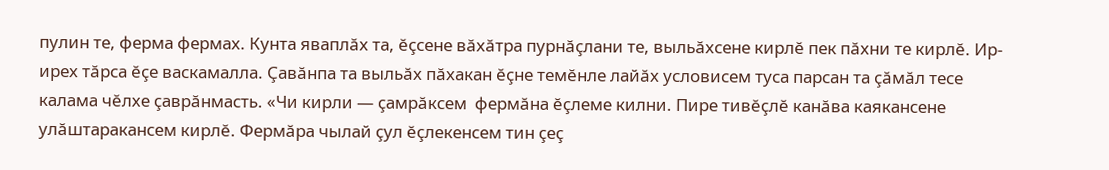пулин те, ферма фермах. Кунта яваплăх та, ĕçсене вăхăтра пурнăçлани те, выльăхсене кирлĕ пек пăхни те кирлĕ. Ир-ирех тăрса ĕçе васкамалла. Çавăнпа та выльăх пăхакан ĕçне темĕнле лайăх условисем туса парсан та çăмăл тесе калама чĕлхе çаврăнмасть. «Чи кирли — çамрăксем  фермăна ĕçлеме килни. Пире тивĕçлĕ канăва каякансене улăштаракансем кирлĕ. Фермăра чылай çул ĕçлекенсем тин çеç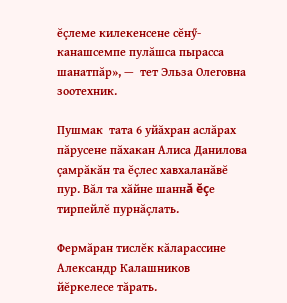ĕçлеме килекенсене сĕнӳ-канашсемпе пулăшса пырасса шанатпăр», —  тет Эльза Олеговна зоотехник.

Пушмак  тата 6 уйăхран аслăрах пăрусене пăхакан Алиса Данилова çамрăкăн та ĕçлес хавхаланăвĕ пур. Вăл та хăйне шаннă ĕçе тирпейлĕ пурнăçлать.

Фермăран тислĕк кăларассине Александр Калашников йĕркелесе тăрать.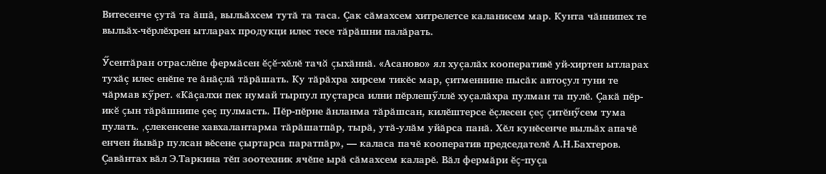Витесенче çутă та ăшă, выльăхсем тутă та таса. Çак сăмахсем хитрелетсе каланисем мар. Кунта чăннипех те выльăх-чĕрлĕхрен ытларах продукци илес тесе тăрăшни палăрать.

Ӳсентăран отраслĕпе фермăсен ĕçĕ-хĕлĕ тачă çыхăннă. «Асаново» ял хуçалăх кооперативĕ уй-хиртен ытларах тухăç илес енĕпе те ăнăçлă тăрăшать. Ку тăрăхра хирсем тикĕс мар, çитменнине пысăк автоçул туни те чăрмав кӳрет. «Кăçалхи пек нумай тырпул пуçтарса илни пĕрлешӳллĕ хуçалăхра пулман та пулĕ. Çакă пĕр-икĕ çын тăрăшнипе çеç пулмасть. Пĕр-пĕрне ăнланма тăрăшсан, килĕштерсе ĕçлесен çеç çитĕнӳсем тума пулать. ,çлекенсене хавхалантарма тăрăшатпăр, тырă, утă-улăм уйăрса панă. Хĕл кунĕсенче выльăх апачĕ енчен йывăр пулсан вĕсене çыртарса паратпăр», — каласа пачĕ кооператив председателĕ А.Н.Бахтеров. Çавăнтах вăл Э.Таркина тĕп зоотехник ячĕпе ырă сăмахсем каларĕ. Вăл фермăри ĕç-пуçа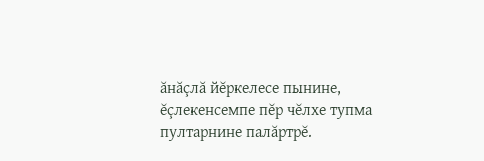ăнăçлă йĕркелесе пынине, ĕçлекенсемпе пĕр чĕлхе тупма пултарнине палăртрĕ.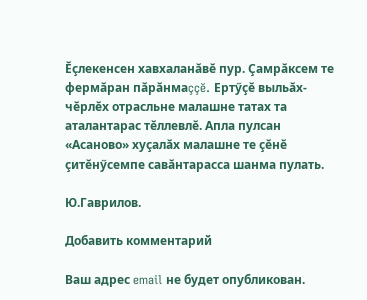Ĕçлекенсен хавхаланăвĕ пур. Çамрăксем те фермăран пăрăнмаççĕ. Ертӳçĕ выльăх-чĕрлĕх отрасльне малашне татах та аталантарас тĕллевлĕ. Апла пулсан «Асаново» хуçалăх малашне те çĕнĕ çитĕнӳсемпе савăнтарасса шанма пулать.

Ю.Гаврилов.

Добавить комментарий

Ваш адрес email не будет опубликован.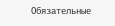Обязательные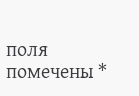поля помечены *